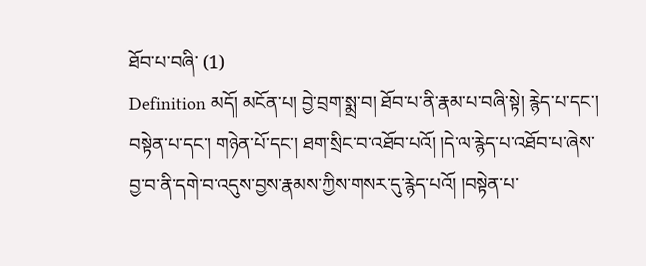ཐོབ་པ་བཞི་ (1)
Definition མདོ། མངོན་པ། བྱེ་བྲག་སྨྲ་བ། ཐོབ་པ་ནི་རྣམ་པ་བཞི་སྟེ། རྙེད་པ་དང་། བསྟེན་པ་དང་། གཉེན་པོ་དང་། ཐག་སྲིང་བ་འཐོབ་པའོ། །དེ་ལ་རྙེད་པ་འཐོབ་པ་ཞེས་བྱ་བ་ནི་དགེ་བ་འདུས་བྱས་རྣམས་ཀྱིས་གསར་དུ་རྙེད་པའོ། །བསྟེན་པ་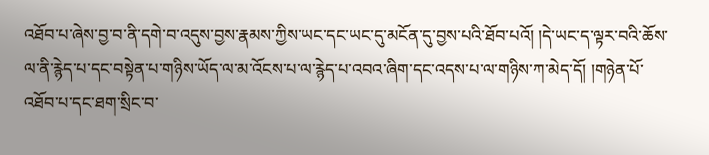འཐོབ་པ་ཞེས་བྱ་བ་ནི་དགེ་བ་འདུས་བྱས་རྣམས་ཀྱིས་ཡང་དང་ཡང་དུ་མངོན་དུ་བྱས་པའི་ཐོབ་པའོ། །དེ་ཡང་ད་ལྟར་བའི་ཆོས་ལ་ནི་རྙེད་པ་དང་བསྟེན་པ་གཉིས་ཡོད་ལ་མ་འོངས་པ་ལ་རྙེད་པ་འབའ་ཞིག་དང་འདས་པ་ལ་གཉིས་ཀ་མེད་དོ། །གཉེན་པོ་འཐོབ་པ་དང་ཐག་སྲིང་བ་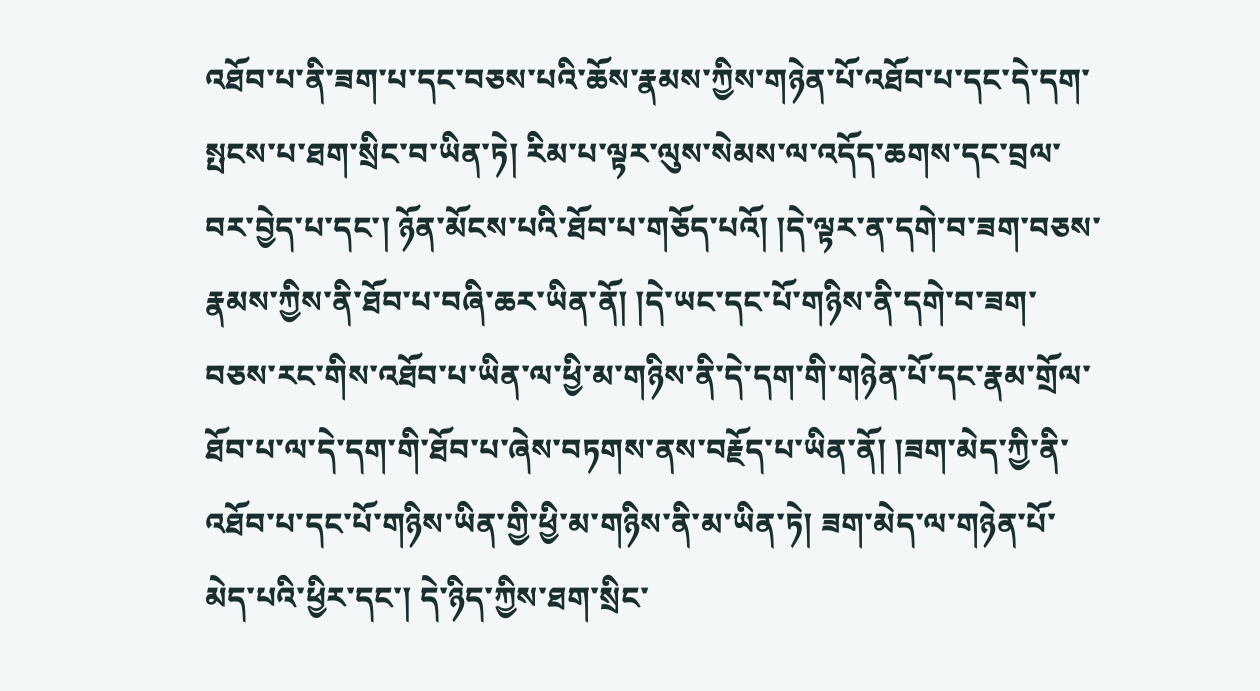འཐོབ་པ་ནི་ཟག་པ་དང་བཅས་པའི་ཆོས་རྣམས་ཀྱིས་གཉེན་པོ་འཐོབ་པ་དང་དེ་དག་སྤངས་པ་ཐག་སྲིང་བ་ཡིན་ཏེ། རིམ་པ་ལྟར་ལུས་སེམས་ལ་འདོད་ཆགས་དང་བྲལ་བར་བྱེད་པ་དང་། ཉོན་མོངས་པའི་ཐོབ་པ་གཅོད་པའོ། །དེ་ལྟར་ན་དགེ་བ་ཟག་བཅས་རྣམས་ཀྱིས་ནི་ཐོབ་པ་བཞི་ཆར་ཡིན་ནོ། །དེ་ཡང་དང་པོ་གཉིས་ནི་དགེ་བ་ཟག་བཅས་རང་གིས་འཐོབ་པ་ཡིན་ལ་ཕྱི་མ་གཉིས་ནི་དེ་དག་གི་གཉེན་པོ་དང་རྣམ་གྲོལ་ཐོབ་པ་ལ་དེ་དག་གི་ཐོབ་པ་ཞེས་བཏགས་ནས་བརྗོད་པ་ཡིན་ནོ། །ཟག་མེད་ཀྱི་ནི་འཐོབ་པ་དང་པོ་གཉིས་ཡིན་གྱི་ཕྱི་མ་གཉིས་ནི་མ་ཡིན་ཏེ། ཟག་མེད་ལ་གཉེན་པོ་མེད་པའི་ཕྱིར་དང་། དེ་ཉིད་ཀྱིས་ཐག་སྲིང་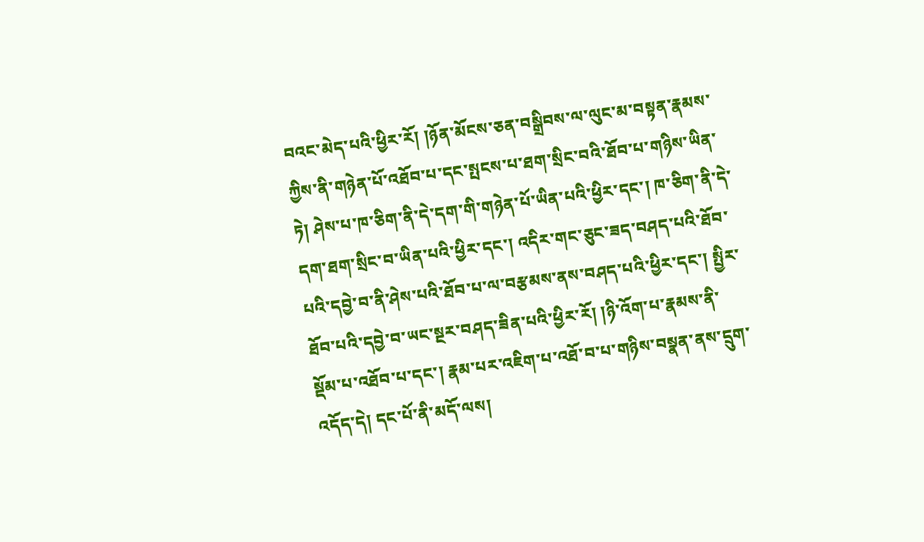བའང་མེད་པའི་ཕྱིར་རོ། །ཉོན་མོངས་ཅན་བསྒྲིབས་ལ་ལུང་མ་བསྟན་རྣམས་ཀྱིས་ནི་གཉེན་པོ་འཐོབ་པ་དང་སྤངས་པ་ཐག་སྲིང་བའི་ཐོབ་པ་གཉིས་ཡིན་ཏེ། ཤེས་པ་ཁ་ཅིག་ནི་དེ་དག་གི་གཉེན་པོ་ཡིན་པའི་ཕྱིར་དང་། ཁ་ཅིག་ནི་དེ་དག་ཐག་སྲིང་བ་ཡིན་པའི་ཕྱིར་དང་། འདིར་གང་ཅུང་ཟད་བཤད་པའི་ཐོབ་པའི་དབྱེ་བ་ནི་ཤེས་པའི་ཐོབ་པ་ལ་བརྩམས་ནས་བཤད་པའི་ཕྱིར་དང་། སྤྱིར་ཐོབ་པའི་དབྱེ་བ་ཡང་སྔར་བཤད་ཟིན་པའི་ཕྱིར་རོ། །ཉི་འོག་པ་རྣམས་ནི་སྡོམ་པ་འཐོབ་པ་དང་། རྣམ་པར་འཇིག་པ་འཐོ་བ་པ་གཉིས་བསྣན་ནས་དྲུག་འདོད་དེ། དང་པོ་ནི་མདོ་ལས།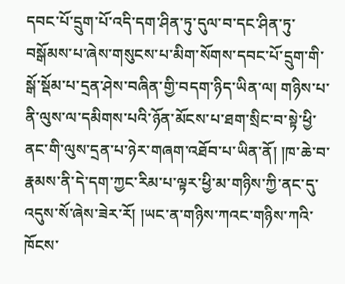དབང་པོ་དྲུག་པོ་འདི་དག་ཤིན་ཏུ་དུལ་བ་དང་ཤིན་ཏུ་བསྒོམས་པ་ཞེས་གསུངས་པ་མིག་སོགས་དབང་པོ་དྲུག་གི་སྒོ་སྡོམ་པ་དྲན་ཤེས་བཞིན་གྱི་བདག་ཉིད་ཡིན་ལ། གཉིས་པ་ནི་ལུས་ལ་དམིགས་པའི་ཉོན་མོངས་པ་ཐག་སྲིང་བ་སྟེ་ཕྱི་ནང་གི་ལུས་དྲན་པ་ཉེར་གཞག་འཐོབ་པ་ཡིན་ནོ། །ཁ་ཆེ་བ་རྣམས་ནི་དེ་དག་ཀྱང་རིམ་པ་ལྟར་ཕྱི་མ་གཉིས་ཀྱི་ནང་དུ་འདུས་སོ་ཞེས་ཟེར་རོ། །ཡང་ན་གཉིས་ཀའང་གཉིས་ཀའི་ཁོངས་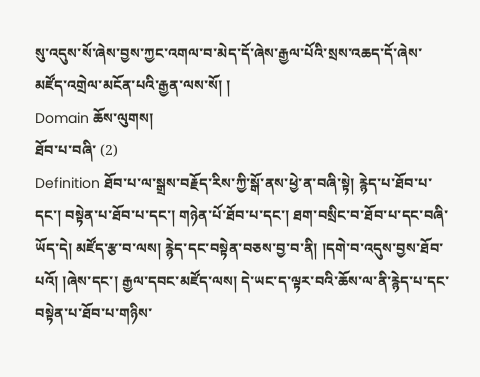སུ་འདུས་སོ་ཞེས་བྱས་ཀྱང་འགལ་བ་མེད་དོ་ཞེས་རྒྱལ་པོའི་སྲས་འཆད་དོ་ཞེས་མཛོད་འགྲེལ་མངོན་པའི་རྒྱན་ལས་སོ། །
Domain ཆོས་ལུགས།
ཐོབ་པ་བཞི་ (2)
Definition ཐོབ་པ་ལ་སྒྲས་བརྗོད་རིས་ཀྱི་སྒོ་ནས་ཕྱེ་ན་བཞི་སྟེ། རྙེད་པ་ཐོབ་པ་དང་། བསྟེན་པ་ཐོབ་པ་དང་། གཉེན་པོ་ཐོབ་པ་དང་། ཐག་བསྲིང་བ་ཐོབ་པ་དང་བཞི་ཡོད་དེ། མཛོད་རྩ་བ་ལས། རྙེད་དང་བསྟེན་བཅས་བྱ་བ་ནི། །དགེ་བ་འདུས་བྱས་ཐོབ་པའོ། །ཞེས་དང་། རྒྱལ་དབང་མཛོད་ལས། དེ་ཡང་ད་ལྟར་བའི་ཆོས་ལ་ནི་རྙེད་པ་དང་བསྟེན་པ་ཐོབ་པ་གཉིས་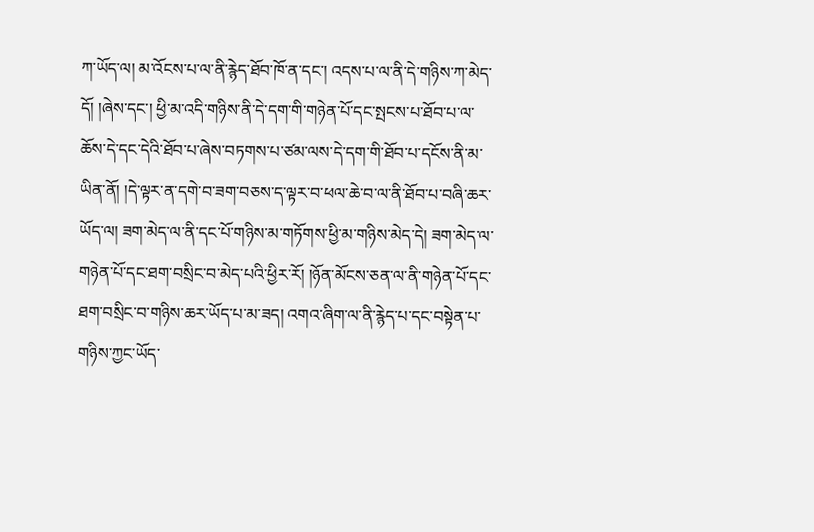ཀ་ཡོད་ལ། མ་འོངས་པ་ལ་ནི་རྙེད་ཐོབ་ཁོ་ན་དང་། འདས་པ་ལ་ནི་དེ་གཉིས་ཀ་མེད་དོ། །ཞེས་དང་། ཕྱི་མ་འདི་གཉིས་ནི་དེ་དག་གི་གཉེན་པོ་དང་སྤངས་པ་ཐོབ་པ་ལ་ཆོས་དེ་དང་དེའི་ཐོབ་པ་ཞེས་བཏགས་པ་ཙམ་ལས་དེ་དག་གི་ཐོབ་པ་དངོས་ནི་མ་ཡིན་ནོ། །དེ་ལྟར་ན་དགེ་བ་ཟག་བཅས་ད་ལྟར་བ་ཕལ་ཆེ་བ་ལ་ནི་ཐོབ་པ་བཞི་ཆར་ཡོད་ལ། ཟག་མེད་ལ་ནི་དང་པོ་གཉིས་མ་གཏོགས་ཕྱི་མ་གཉིས་མེད་དེ། ཟག་མེད་ལ་གཉེན་པོ་དང་ཐག་བསྲིང་བ་མེད་པའི་ཕྱིར་རོ། །ཉོན་མོངས་ཅན་ལ་ནི་གཉེན་པོ་དང་ཐག་བསྲིང་བ་གཉིས་ཆར་ཡོད་པ་མ་ཟད། འགའ་ཞིག་ལ་ནི་རྙེད་པ་དང་བསྟེན་པ་གཉིས་ཀྱང་ཡོད་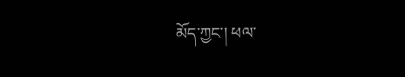མོད་ཀྱང་། ཕལ་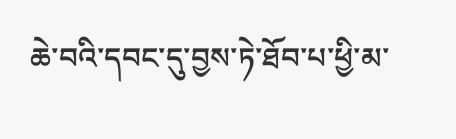ཆེ་བའི་དབང་དུ་བྱས་ཏེ་ཐོབ་པ་ཕྱི་མ་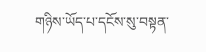གཉིས་ཡོད་པ་དངོས་སུ་བསྟན་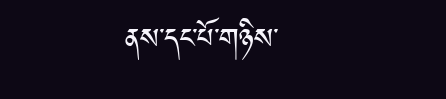ནས་དང་པོ་གཉིས་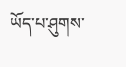ཡོད་པ་ཤུགས་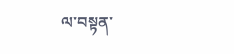ལ་བསྟན་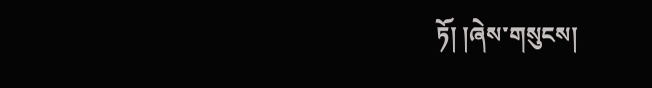ཏོ། །ཞེས་གསུངས།